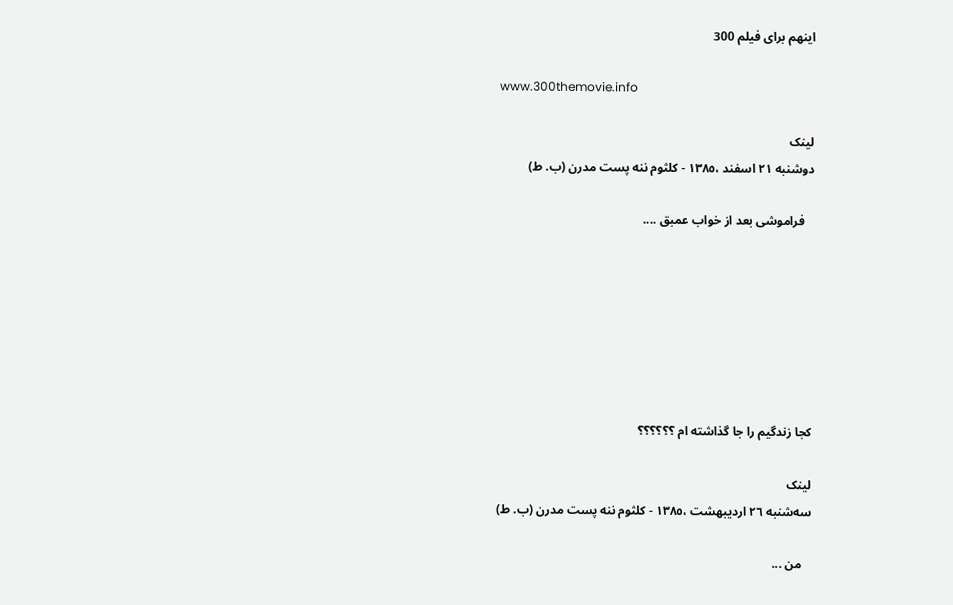اينهم برای فيلم 300

www.300themovie.info

لینک
دوشنبه ٢۱ اسفند ،۱۳۸٥ - کلثوم ننه پست مدرن (ب. ط)

   فراموشی بعد از خواب عمبق ....







کجا زندگيم را جا گذاشته ام ؟؟؟؟؟؟

لینک
سه‌شنبه ٢٦ اردیبهشت ،۱۳۸٥ - کلثوم ننه پست مدرن (ب. ط)

   من ...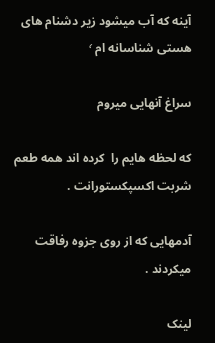آينه که آب ميشود زير دشنام های هستی شناسانه ام ٬

سراغ آنهايی ميروم

که لحظه هايم را  کرده اند همه طعم شربت اکسپکستورانت .

آدمهايی که از روی جزوه رفاقت ميکردند .

لینک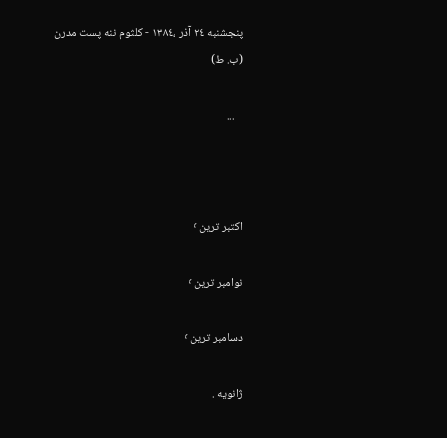پنجشنبه ٢٤ آذر ،۱۳۸٤ - کلثوم ننه پست مدرن (ب. ط)

   ...



اکتبر ترين ٬

نوامبر ترين ٬

دسامبر ترين ٬

ژانويه .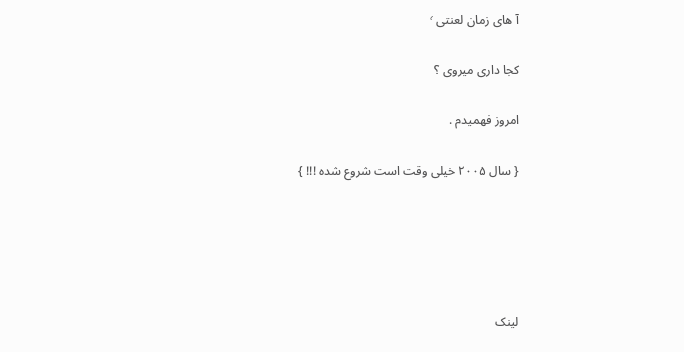آ های زمان لعنتی ٬

کجا داری ميروی ؟

امروز فهميدم .

{ سال ۲۰۰۵ خيلی وقت است شروع شده !!! }





لینک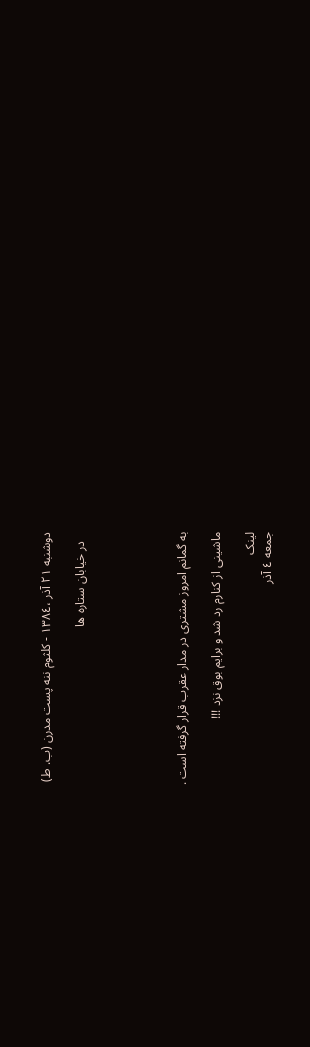دوشنبه ٢۱ آذر ،۱۳۸٤ - کلثوم ننه پست مدرن (ب. ط)

   در خيابان ستاره ها





به گمانم امروز مشتری در مدار عقرب قرار گرفته است .

ماشينی از کنارم رد شد و برايم بوق نزد !!!

لینک
جمعه ٤ آذر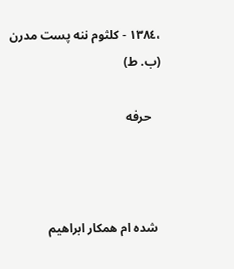،۱۳۸٤ - کلثوم ننه پست مدرن (ب. ط)

   حرفه



 شده ام همکار ابراهيم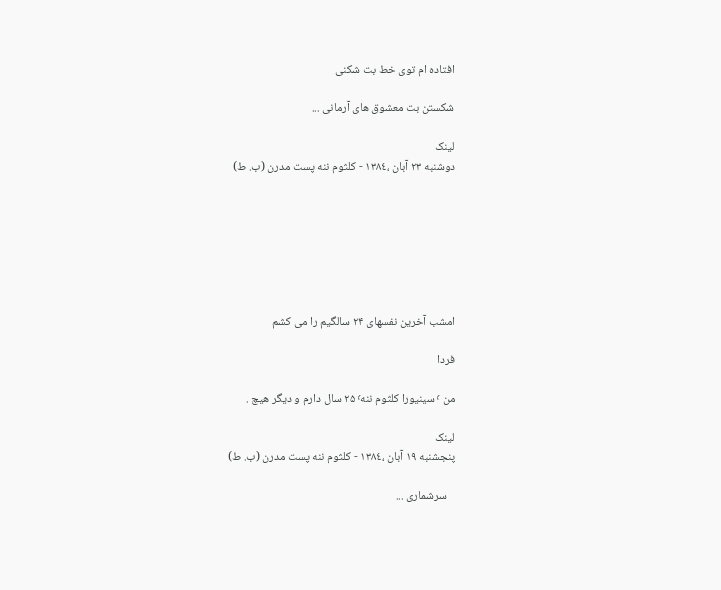افتاده ام توی خط بت شکنی

شکستن بت معشوق های آرمانی ...

لینک
دوشنبه ٢۳ آبان ،۱۳۸٤ - کلثوم ننه پست مدرن (ب. ط)







امشب آخرين نفسهای ۲۴ سالگيم را می کشم

فردا

من ٬ سينيورا کلثوم ننه٬ ۲۵ سال دارم و ديگر هيچ .

لینک
پنجشنبه ۱٩ آبان ،۱۳۸٤ - کلثوم ننه پست مدرن (ب. ط)

   سرشماری ...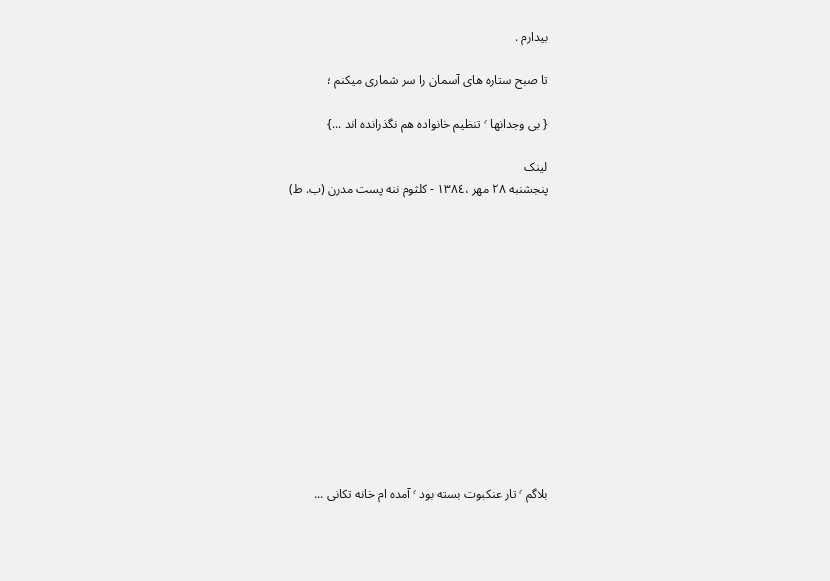بيدارم .

تا صبح ستاره های آسمان را سر شماری ميکنم ؛

{ بی وجدانها ٬ تنظيم خانواده هم نگذرانده اند ...}

لینک
پنجشنبه ٢۸ مهر ،۱۳۸٤ - کلثوم ننه پست مدرن (ب. ط)













بلاگم ٬ تار عنکبوت بسته بود ٬ آمده ام خانه تکانی ...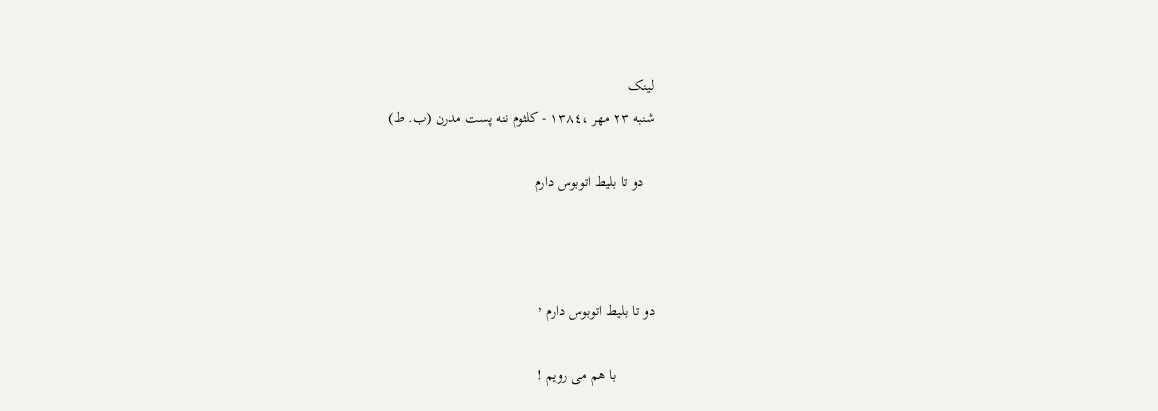لینک
شنبه ٢۳ مهر ،۱۳۸٤ - کلثوم ننه پست مدرن (ب. ط)

   دو تا بليط اتوبوس دارم



دو تا بليط اتوبوس دارم ٬

          با هم می رويم !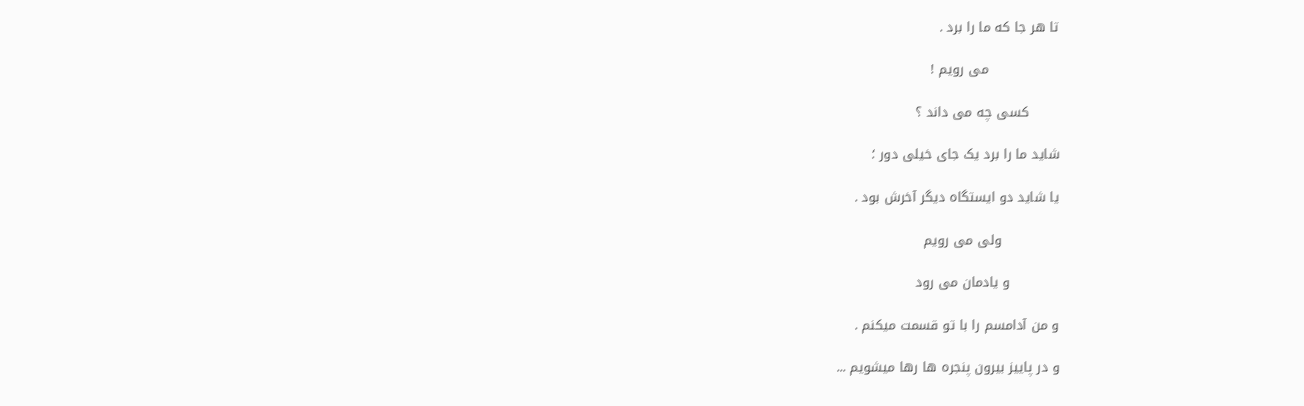تا هر جا که ما را برد .

                می رويم !

       کسی چه می داند ؟

شايد ما را برد يک جای خيلی دور ؛

يا شايد دو ايستگاه ديگر آخرش بود .

             ولی می رويم

           و يادمان می رود

و من آدامسم را با تو قسمت ميکنم .

و در پاييز بيرون پنجره ها رها ميشويم ...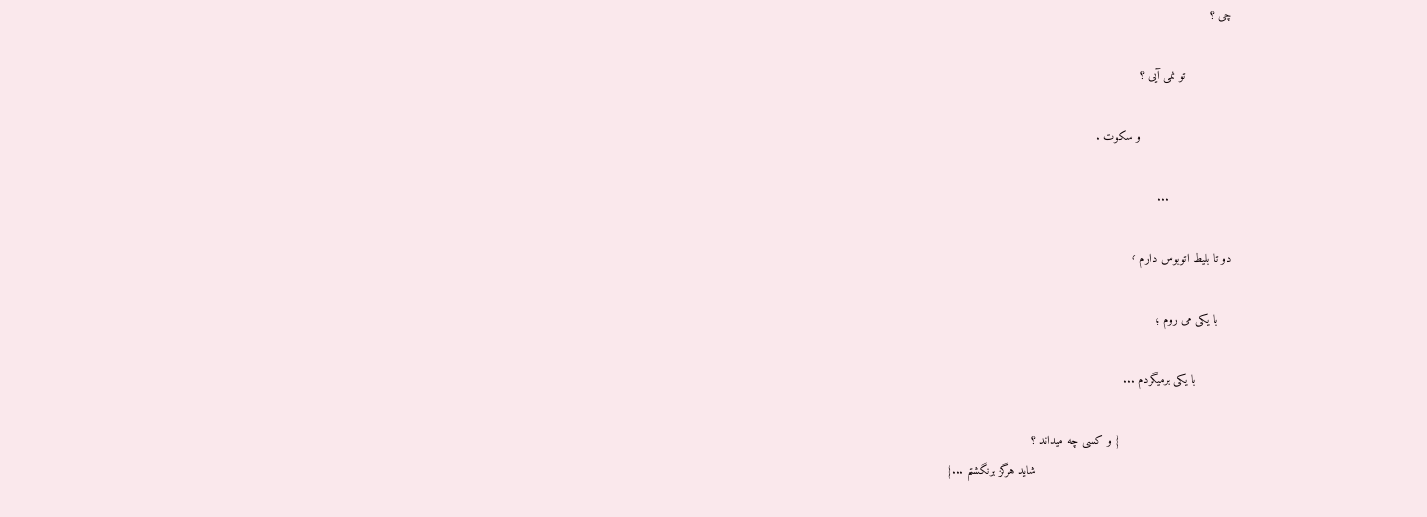چی ؟

             تو نمی آيی ؟

                          و سکوت .

                  ...

دو تا بليط اتوبوس دارم ٬

    با يکی می روم ؛

          با يکی برميگردم ...

                                { و کسی چه ميداند ؟
                                                        شايد هرگز برنگشتم ...}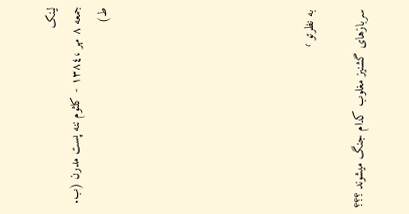لینک
جمعه ۸ مهر ،۱۳۸٤ - کلثوم ننه پست مدرن (ب. ط)







به نظرتو ٬

سربازهای گشنيز مغلوب کدام جنگ ميشوند ؟؟؟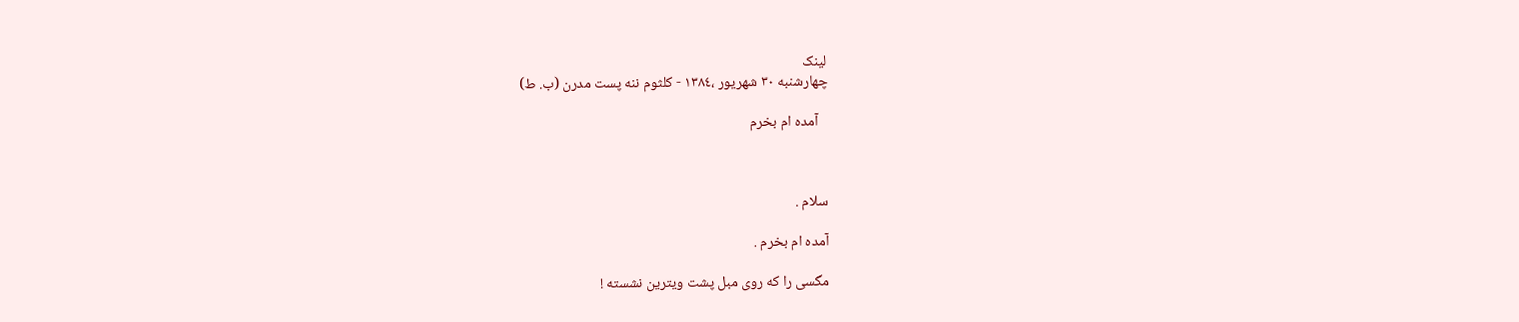لینک
چهارشنبه ۳٠ شهریور ،۱۳۸٤ - کلثوم ننه پست مدرن (ب. ط)

   آمده ام بخرم



سلام .

آمده ام بخرم .

مگسی را که روی مبل پشت ويترين نشسته !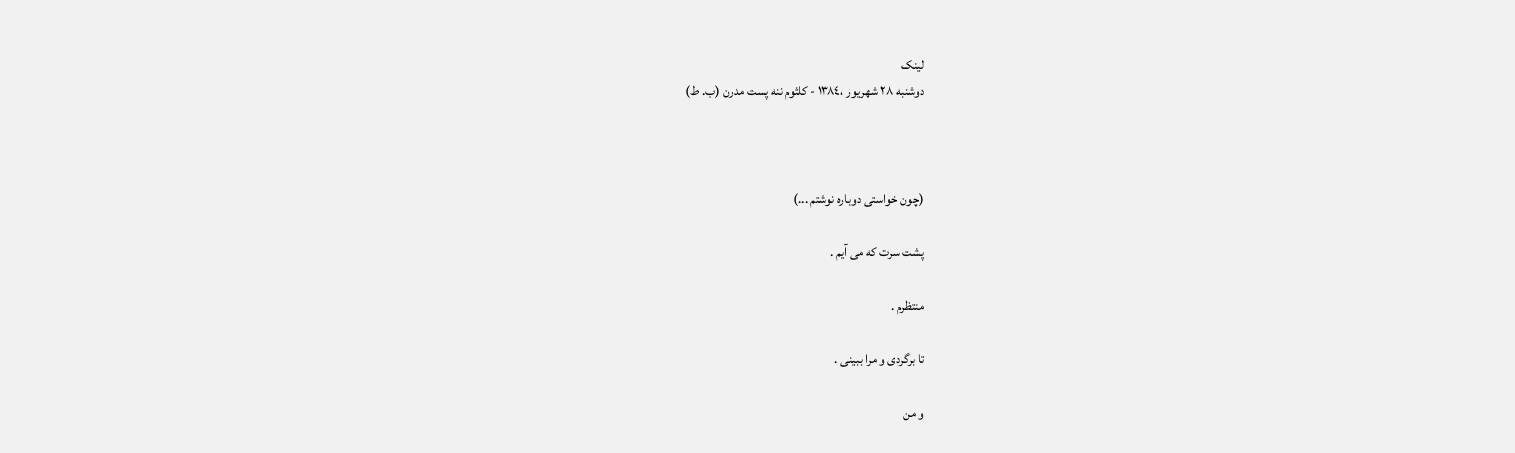لینک
دوشنبه ٢۸ شهریور ،۱۳۸٤ - کلثوم ننه پست مدرن (ب. ط)



(چون خواستی دوباره نوشتم ...)

پشت سرت که می آيم .

منتظرم .

تا برگردی و مرا ببينی .

و من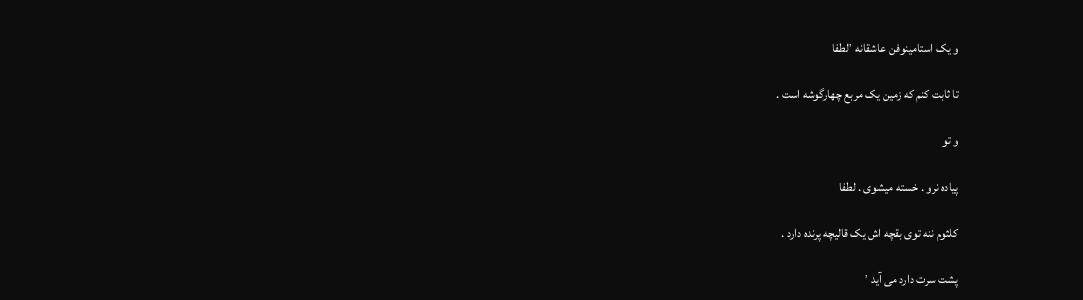و يک استامينوفن عاشقانه ٬لطفا

تا ثابت کنم که زمين يک مربع چهارگوشه است .

و تو

پياده نرو . خسته ميشوی . لطفا

کلثوم ننه توی بقچه اش يک قاليچه پرنده دارد .

پشت سرت دارد می آيد ٬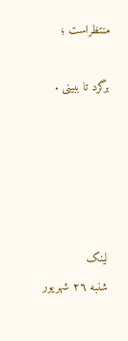منتظراست ؛

برگرد تا ببينی .





لینک
شنبه ٢٦ شهریور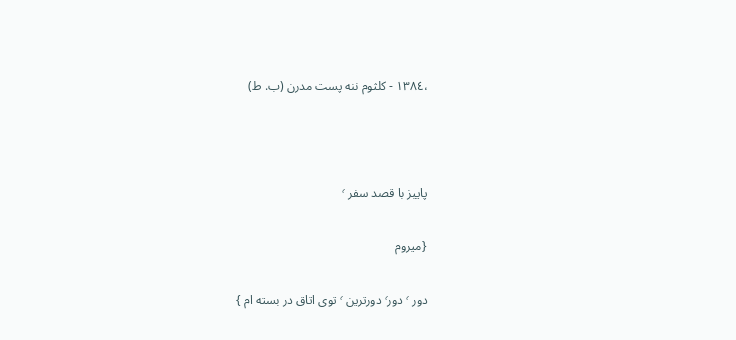،۱۳۸٤ - کلثوم ننه پست مدرن (ب. ط)



پاييز با قصد سفر ٬

{ميروم

دور ٬ دور٬ دورترين ٬ توی اتاق در بسته ام }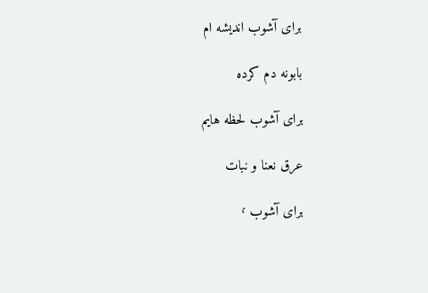برای آشوب انديشه ام

بابونه دم کرده

برای آشوب لحظه هايم

عرق نعنا و نبات

برای آشوب ٬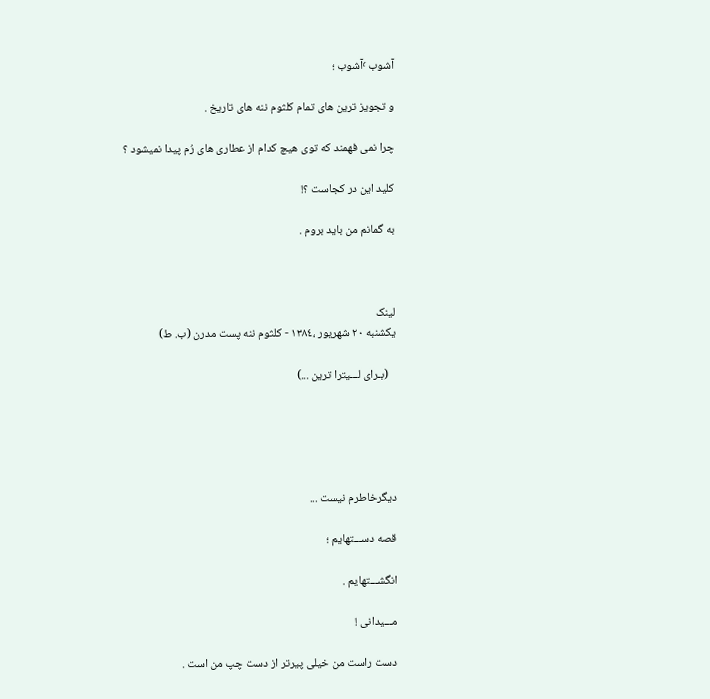آشوب ٬آشوب ؛

و تجويز ترين های تمام کلثوم ننه های تاريخ .

چرا نمی فهمند که توی هيچ کدام از عطاری های رُم پيدا نميشود ؟

کليد اين در کجاست ؟!

به گمانم من بايد بروم .



لینک
یکشنبه ٢٠ شهریور ،۱۳۸٤ - کلثوم ننه پست مدرن (ب. ط)

   (بـرای لـــيترا ترين ...)





ديگرخاطرم نيست ...

قصه دســـتهايم ؛

انگشـــتهايم .

مـــيدانی !

دست راست من خيلی پيرتر از دست چپ من است .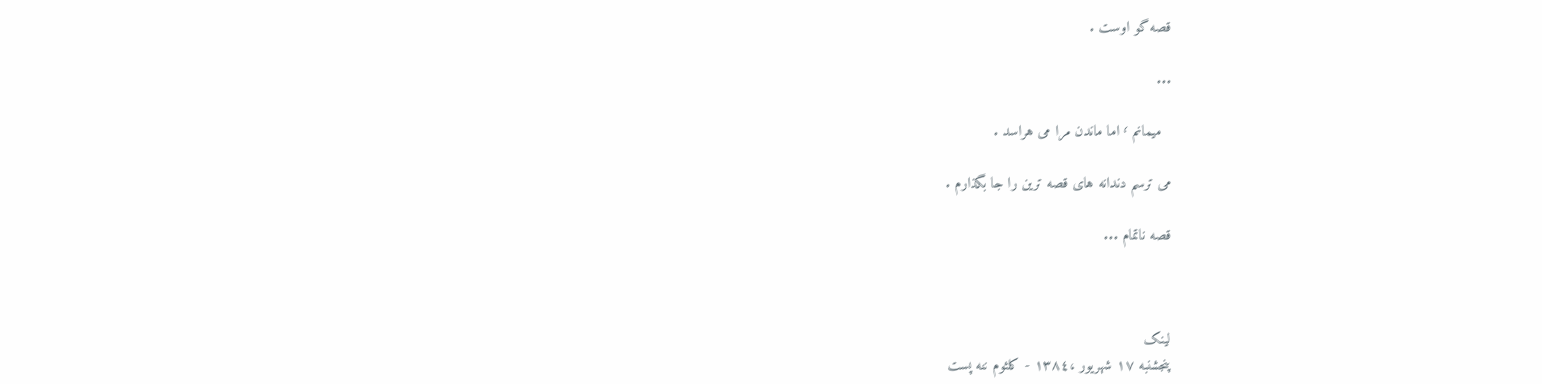قصه گو اوست .

...

  ميمانم ٬ اما ماندن مرا می هراسد .

می ترسم دندانه های قصه ترين را جا بگذارم .

قصه ناتمام ...



لینک
پنجشنبه ۱٧ شهریور ،۱۳۸٤ - کلثوم ننه پست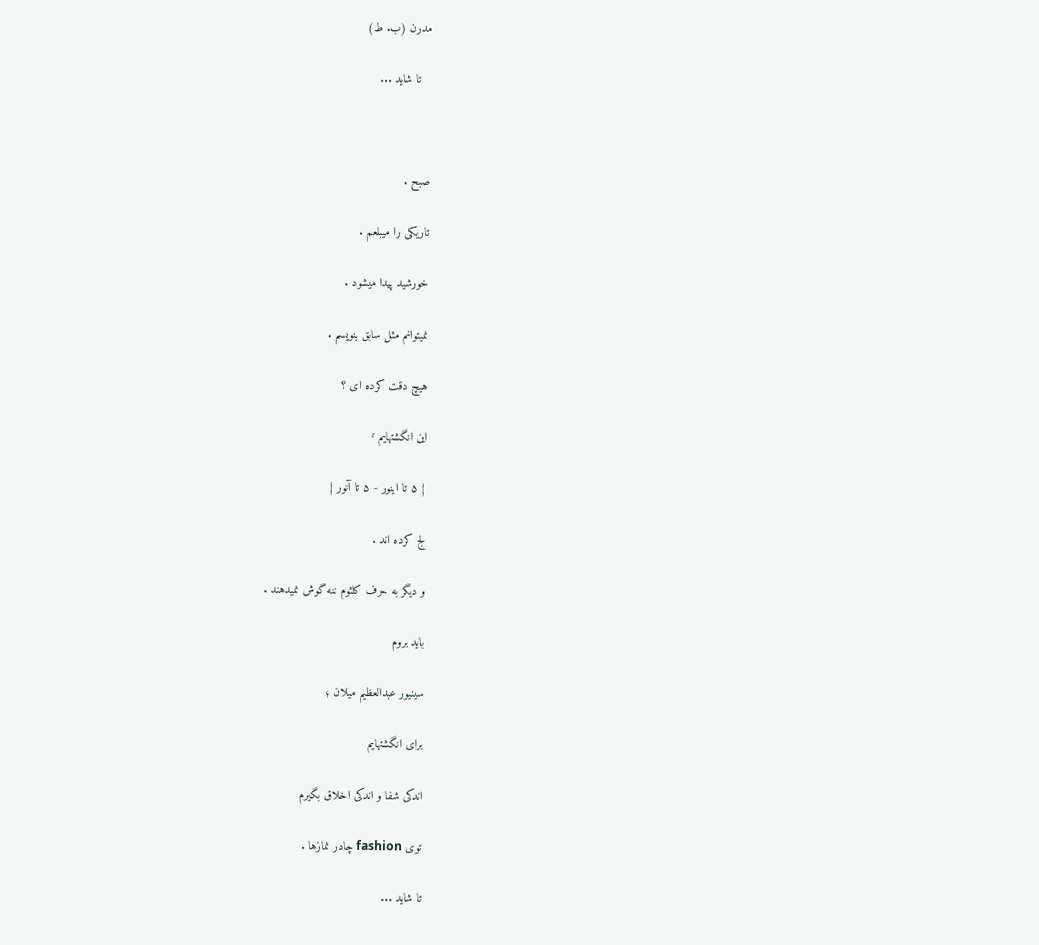مدرن (ب. ط)

   تا شايد ...



صبح .

تاريکی را ميبلعم .

خورشيد پيدا ميشود .

نميتوانم مثل سابق بنويسم .

هيچ دقت کرده ای ؟

اين انگشتهايم ٬

{ ۵ تا اينور - ۵ تا آنور }

لج کرده اند .

و ديگر به حرف کلثوم ننه گوش نميدهند .

بايد بروم

سينيور عبدالعظيم ميلان ؛

برای انگشتهايم

اندکی شفا و اندکی اخلاق بگيرم

توی fashion چادر نمازها .

تا شايد ...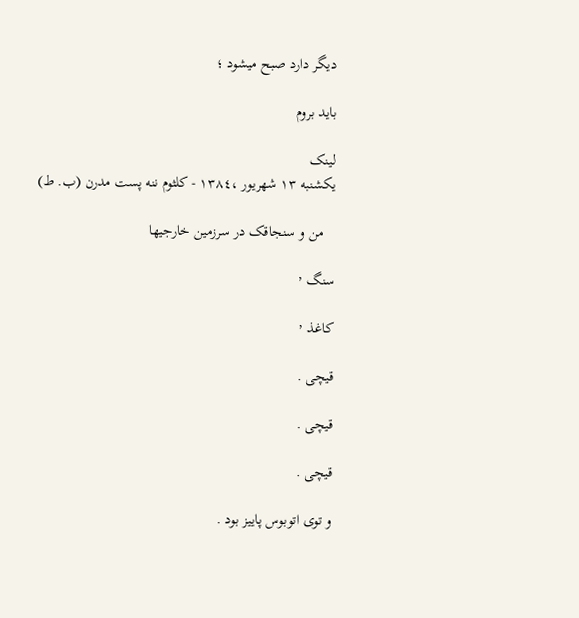ديگر دارد صبح ميشود ؛

بايد بروم

لینک
یکشنبه ۱۳ شهریور ،۱۳۸٤ - کلثوم ننه پست مدرن (ب. ط)

   من و سنجاقک در سرزمين خارجيها

سنگ ٬

کاغذ ٬

قيچی .

قيچی .

قيچی .

و توی اتوبوس پاييز بود .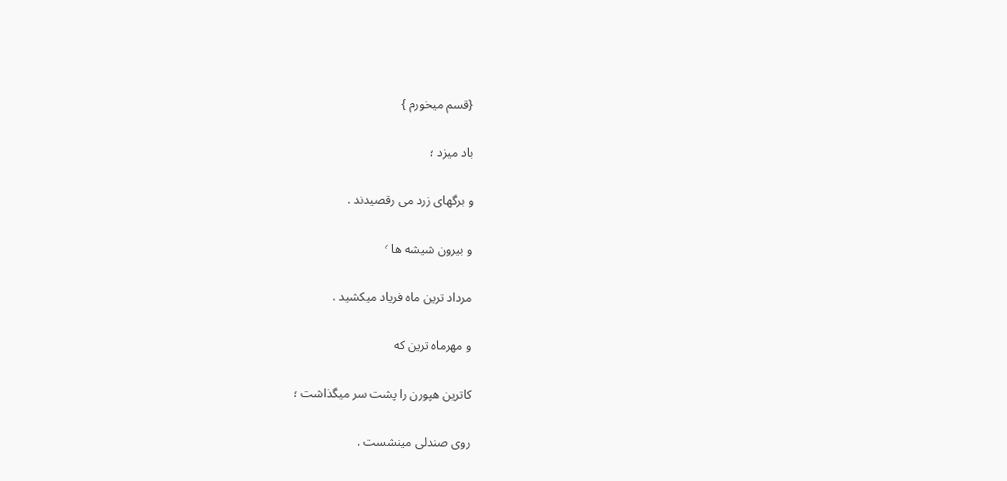{قسم ميخورم }

باد ميزد ؛

و برگهای زرد می رقصيدند .

و بيرون شيشه ها ٬

مرداد ترين ماه فرياد ميکشيد .

و مهرماه ترين که

کاترين هپورن را پشت سر ميگذاشت ؛

روی صندلی مينشست .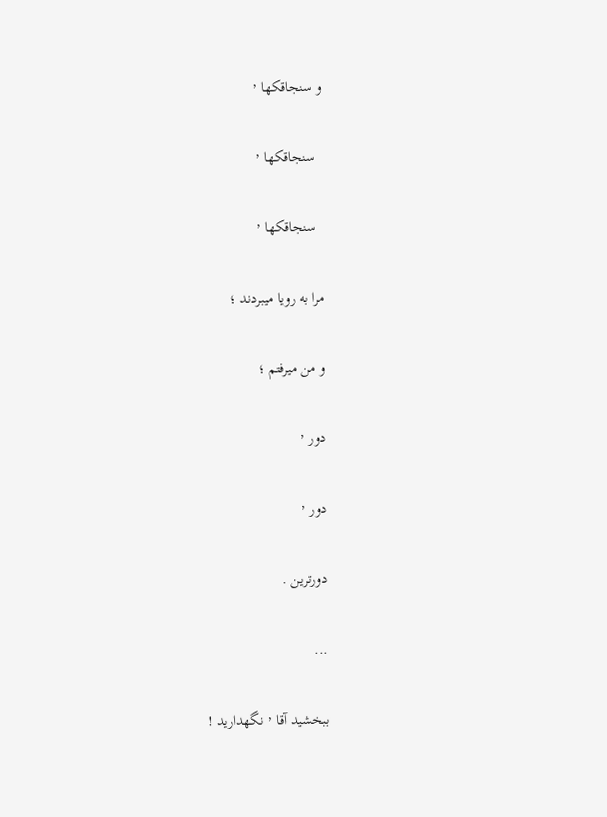و سنجاقکها ٬

  سنجاقکها ٬

  سنجاقکها ٬

مرا به رويا ميبردند ؛

و من ميرفتم ؛

دور ٬

دور ٬

دورترين .

...

ببخشيد آقا ٬ نگهداريد !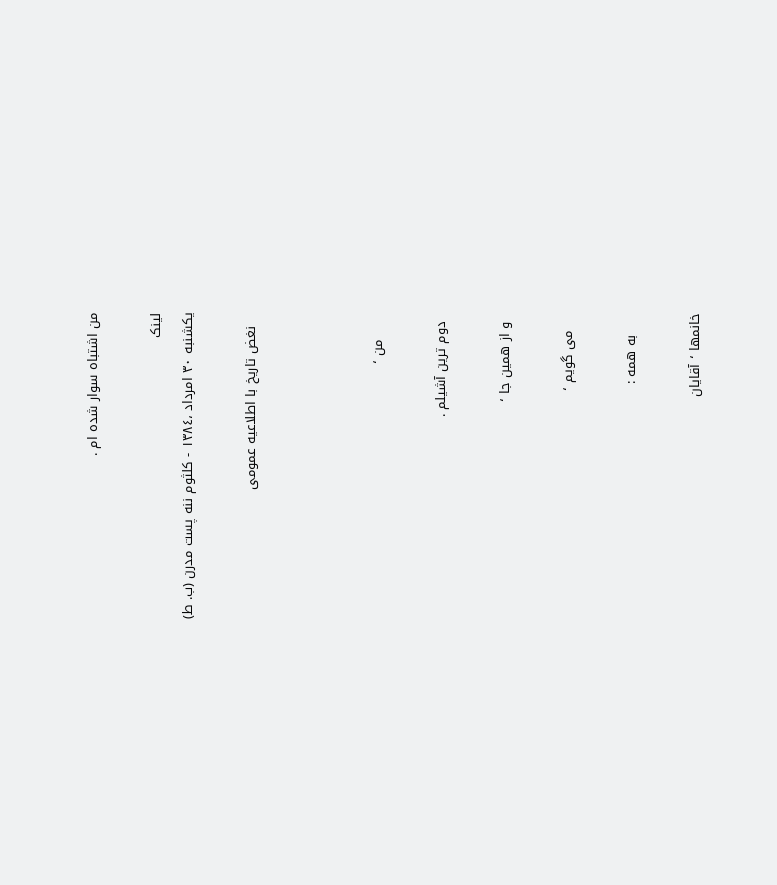من اشتباه سوار شده ام .

لینک
یکشنبه ۳٠ امرداد ،۱۳۸٤ - کلثوم ننه پست مدرن (ب. ط)

   نغض تاريخ با اطلاعيه عمومی



      من ٬

  دوم ترين آشيلم .

  و از همين جا ٬

    می گويم ٬

     به همه :

خانمها ٬ آقايان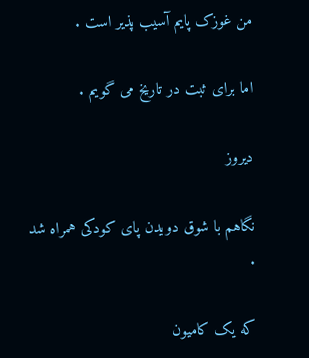من غوزک پايم آسيب پذير است .

اما برای ثبت در تاريخ می گويم .

ديروز

نگاهم با شوق دويدن پای کودکی همراه شد .

که يک کاميون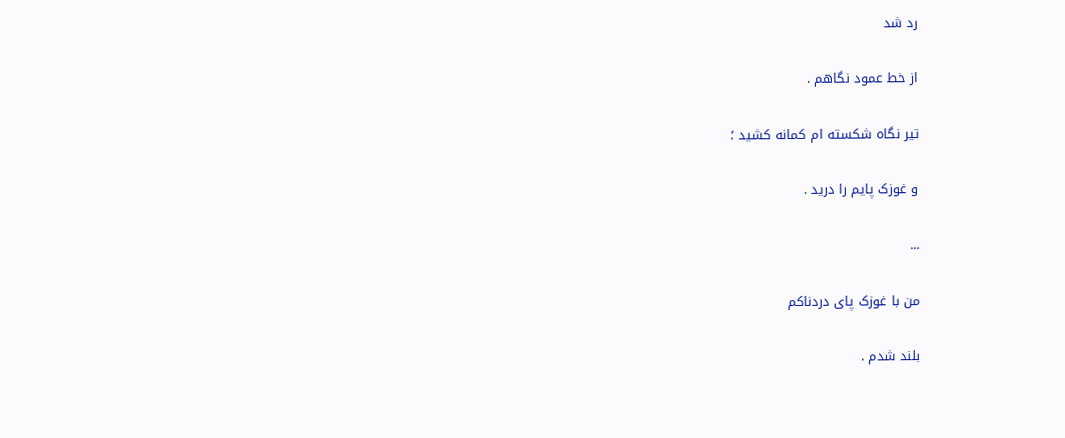رد شد

از خط عمود نگاهم .

تير نگاه شکسته ام کمانه کشيد ؛

و غوزک پايم را دريد .

...

من با غوزک پای دردناکم

بلند شدم .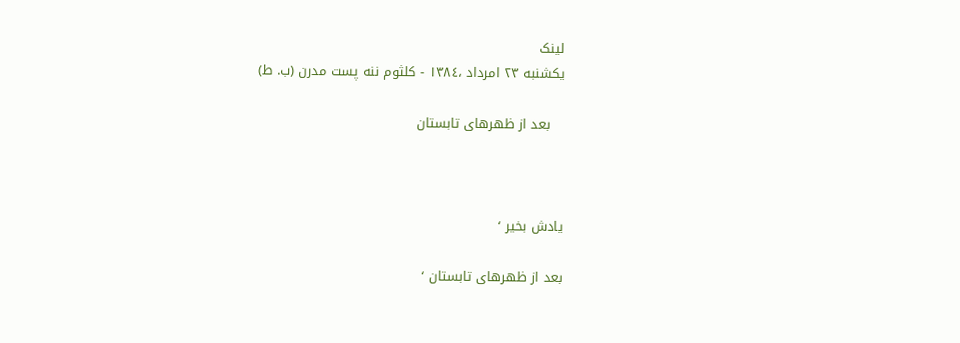لینک
یکشنبه ٢۳ امرداد ،۱۳۸٤ - کلثوم ننه پست مدرن (ب. ط)

   بعد از ظهرهای تابستان



يادش بخير ٬

بعد از ظهرهای تابستان ٬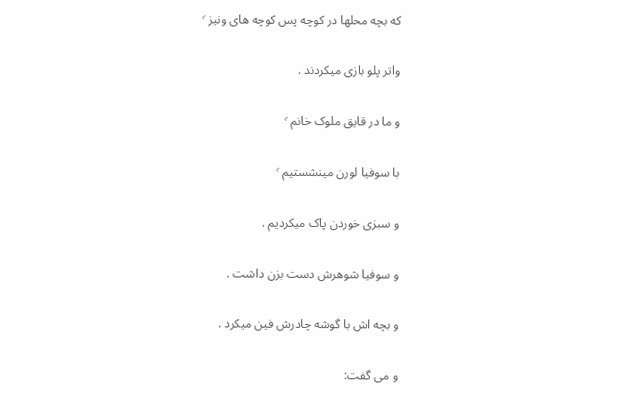که بچه محلها در کوچه پس کوچه های ونيز ٬

واتر پلو بازی ميکردند .

و ما در قايق ملوک خانم ٬

با سوفيا لورن مينشستيم ٬

و سبزی خوردن پاک ميکرديم .

و سوفيا شوهرش دست بزن داشت .

و بچه اش با گوشه چادرش فين ميکرد .

و می گفت: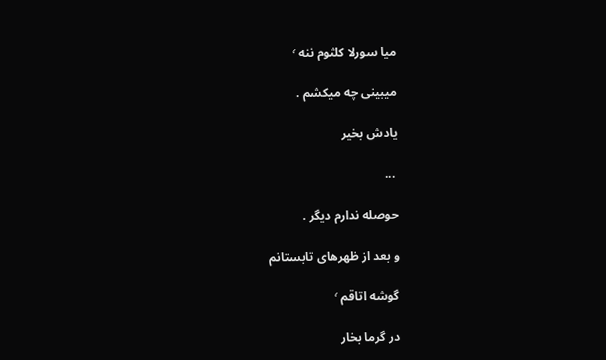ميا سورلا کلثوم ننه ٬

ميبينی چه ميکشم .

يادش بخير

 ...

حوصله ندارم ديگر .

و بعد از ظهرهای تابستانم

گوشه اتاقم ٬

در گرما بخار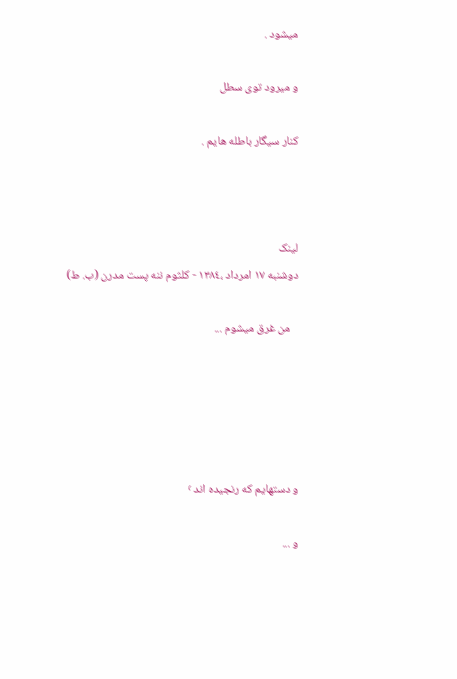ميشود .

و ميرود توی سطل

کنار سيگار باطله هايم .



لینک
دوشنبه ۱٧ امرداد ،۱۳۸٤ - کلثوم ننه پست مدرن (ب. ط)

   من غرق ميشوم ...





و دستهايم که رنجيده اند ٬

و ...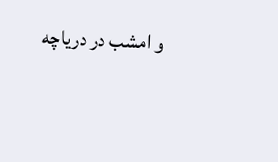و امشب در درياچه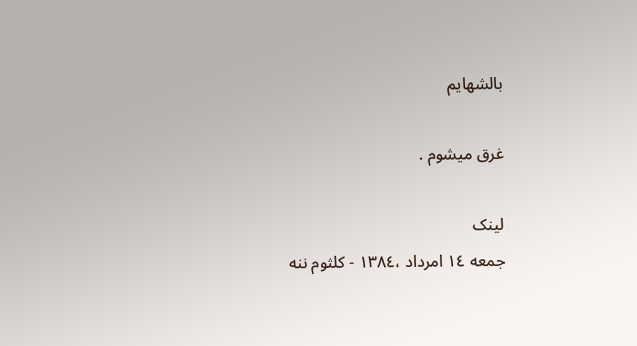بالشهايم

غرق ميشوم .

لینک
جمعه ۱٤ امرداد ،۱۳۸٤ - کلثوم ننه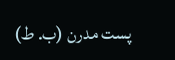پست مدرن (ب. ط)